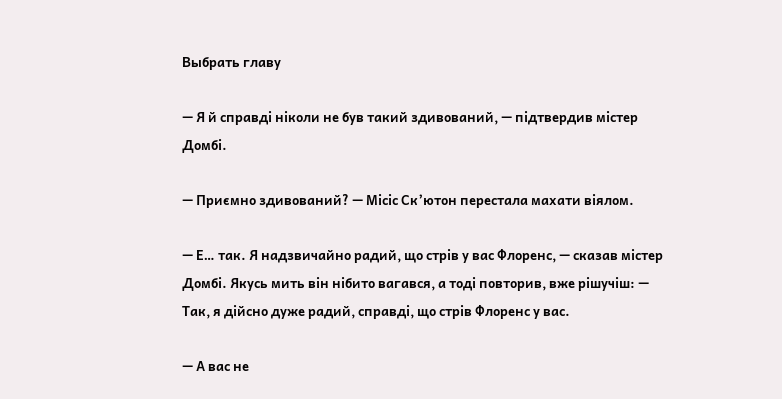Выбрать главу

— Я й справді ніколи не був такий здивований, — підтвердив містер Домбі.

— Приємно здивований? — Місіс Ск’ютон перестала махати віялом.

— Е… так. Я надзвичайно радий, що стрів у вас Флоренс, — сказав містер Домбі. Якусь мить він нібито вагався, а тоді повторив, вже рішучіш: — Так, я дійсно дуже радий, справді, що стрів Флоренс у вас.

— А вас не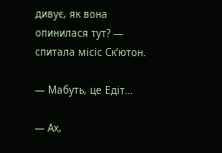дивує, як вона опинилася тут? — спитала місіс Ск’ютон.

— Мабуть, це Едіт…

— Ах,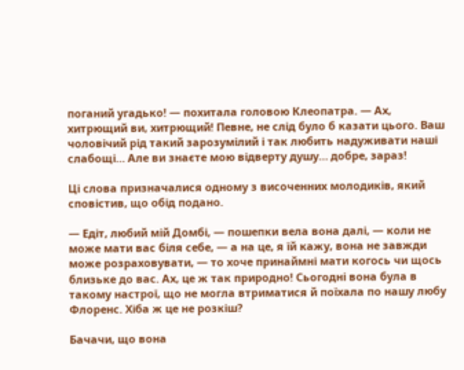поганий угадько! — похитала головою Клеопатра. — Ах, хитрющий ви, хитрющий! Певне, не слід було б казати цього. Ваш чоловічий рід такий зарозумілий і так любить надуживати наші слабощі… Але ви знаєте мою відверту душу… добре, зараз!

Ці слова призначалися одному з височенних молодиків, який сповістив, що обід подано.

— Едіт, любий мій Домбі, — пошепки вела вона далі, — коли не може мати вас біля себе, — а на це, я їй кажу, вона не завжди може розраховувати, — то хоче принаймні мати когось чи щось близьке до вас. Ах, це ж так природно! Сьогодні вона була в такому настрої, що не могла втриматися й поїхала по нашу любу Флоренс. Хіба ж це не розкіш?

Бачачи, що вона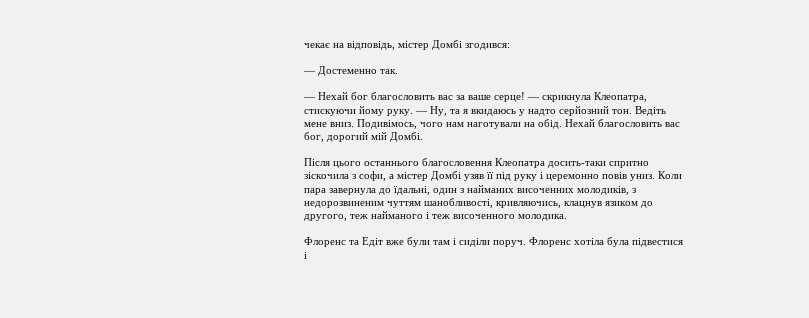чекає на відповідь, містер Домбі згодився:

— Достеменно так.

— Нехай бог благословить вас за ваше серце! — скрикнула Клеопатра, стискуючи йому руку. — Ну, та я вкидаюсь у надто серйозний тон. Ведіть мене вниз. Подивімось, чого нам наготували на обід. Нехай благословить вас бог, дорогий мій Домбі.

Після цього останнього благословення Клеопатра досить-таки спритно зіскочила з софи, а містер Домбі узяв її під руку і церемонно повів униз. Коли пара завернула до їдальні, один з найманих височенних молодиків, з недорозвиненим чуттям шанобливості, кривляючись, клацнув язиком до другого, теж найманого і теж височенного молодика.

Флоренс та Едіт вже були там і сиділи поруч. Флоренс хотіла була підвестися і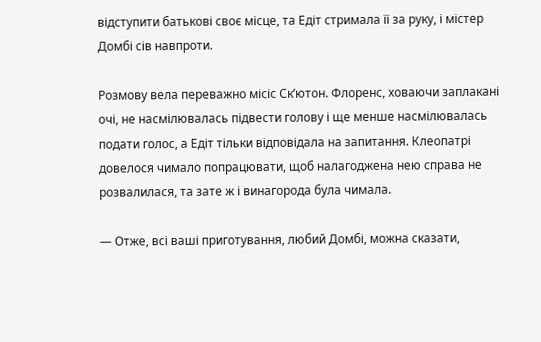відступити батькові своє місце, та Едіт стримала її за руку, і містер Домбі сів навпроти.

Розмову вела переважно місіс Ск’ютон. Флоренс, ховаючи заплакані очі, не насмілювалась підвести голову і ще менше насмілювалась подати голос, а Едіт тільки відповідала на запитання. Клеопатрі довелося чимало попрацювати, щоб налагоджена нею справа не розвалилася, та зате ж і винагорода була чимала.

— Отже, всі ваші приготування, любий Домбі, можна сказати,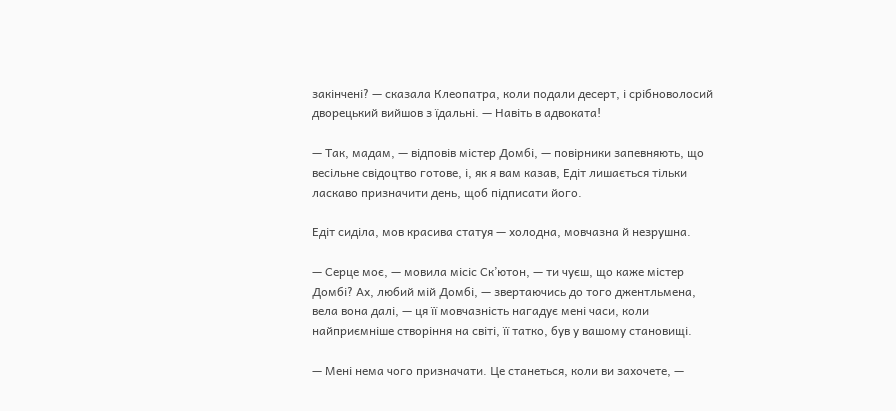закінчені? — сказала Клеопатра, коли подали десерт, і срібноволосий дворецький вийшов з їдальні. — Навіть в адвоката!

— Так, мадам, — відповів містер Домбі, — повірники запевняють, що весільне свідоцтво готове, і, як я вам казав, Едіт лишається тільки ласкаво призначити день, щоб підписати його.

Едіт сиділа, мов красива статуя — холодна, мовчазна й незрушна.

— Серце моє, — мовила місіс Ск’ютон, — ти чуєш, що каже містер Домбі? Ах, любий мій Домбі, — звертаючись до того джентльмена, вела вона далі, — ця її мовчазність нагадує мені часи, коли найприємніше створіння на світі, її татко, був у вашому становищі.

— Мені нема чого призначати. Це станеться, коли ви захочете, —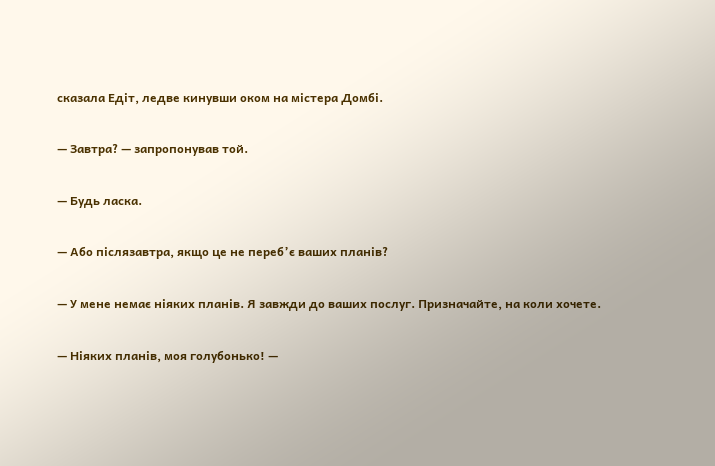сказала Едіт, ледве кинувши оком на містера Домбі.

— Завтра? — запропонував той.

— Будь ласка.

— Або післязавтра, якщо це не переб’є ваших планів?

— У мене немає ніяких планів. Я завжди до ваших послуг. Призначайте, на коли хочете.

— Ніяких планів, моя голубонько! —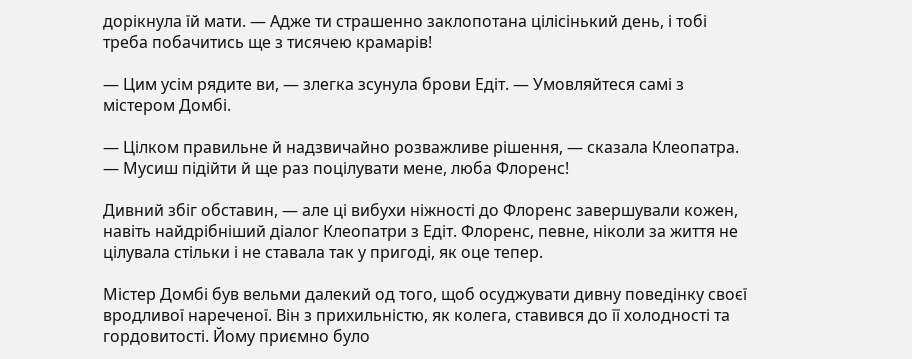дорікнула їй мати. — Адже ти страшенно заклопотана цілісінький день, і тобі треба побачитись ще з тисячею крамарів!

— Цим усім рядите ви, — злегка зсунула брови Едіт. — Умовляйтеся самі з містером Домбі.

— Цілком правильне й надзвичайно розважливе рішення, — сказала Клеопатра. — Мусиш підійти й ще раз поцілувати мене, люба Флоренс!

Дивний збіг обставин, — але ці вибухи ніжності до Флоренс завершували кожен, навіть найдрібніший діалог Клеопатри з Едіт. Флоренс, певне, ніколи за життя не цілувала стільки і не ставала так у пригоді, як оце тепер.

Містер Домбі був вельми далекий од того, щоб осуджувати дивну поведінку своєї вродливої нареченої. Він з прихильністю, як колега, ставився до її холодності та гордовитості. Йому приємно було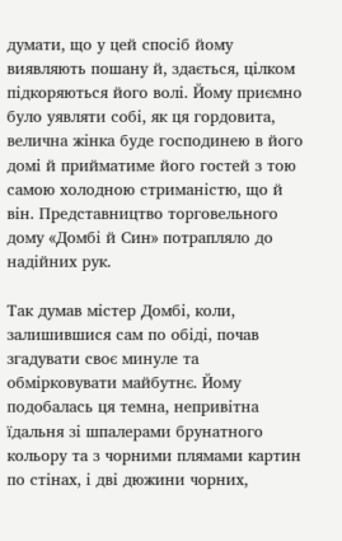думати, що у цей спосіб йому виявляють пошану й, здається, цілком підкоряються його волі. Йому приємно було уявляти собі, як ця гордовита, велична жінка буде господинею в його домі й прийматиме його гостей з тою самою холодною стриманістю, що й він. Представництво торговельного дому «Домбі й Син» потрапляло до надійних рук.

Так думав містер Домбі, коли, залишившися сам по обіді, почав згадувати своє минуле та обмірковувати майбутнє. Йому подобалась ця темна, непривітна їдальня зі шпалерами брунатного кольору та з чорними плямами картин по стінах, і дві дюжини чорних,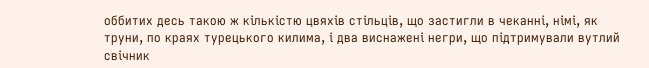оббитих десь такою ж кількістю цвяхів стільців, що застигли в чеканні, німі, як труни, по краях турецького килима, і два виснажені негри, що підтримували вутлий свічник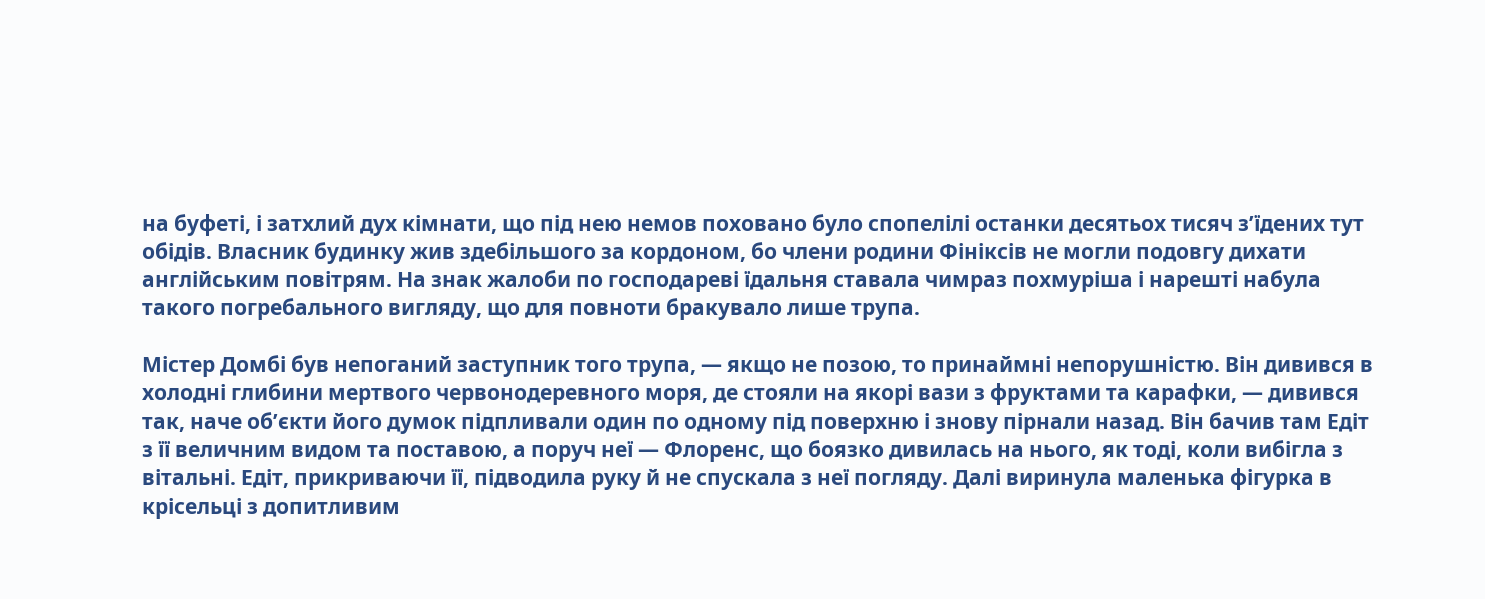на буфеті, і затхлий дух кімнати, що під нею немов поховано було спопелілі останки десятьох тисяч з’їдених тут обідів. Власник будинку жив здебільшого за кордоном, бо члени родини Фініксів не могли подовгу дихати англійським повітрям. На знак жалоби по господареві їдальня ставала чимраз похмуріша і нарешті набула такого погребального вигляду, що для повноти бракувало лише трупа.

Містер Домбі був непоганий заступник того трупа, — якщо не позою, то принаймні непорушністю. Він дивився в холодні глибини мертвого червонодеревного моря, де стояли на якорі вази з фруктами та карафки, — дивився так, наче об’єкти його думок підпливали один по одному під поверхню і знову пірнали назад. Він бачив там Едіт з її величним видом та поставою, а поруч неї — Флоренс, що боязко дивилась на нього, як тоді, коли вибігла з вітальні. Едіт, прикриваючи її, підводила руку й не спускала з неї погляду. Далі виринула маленька фігурка в крісельці з допитливим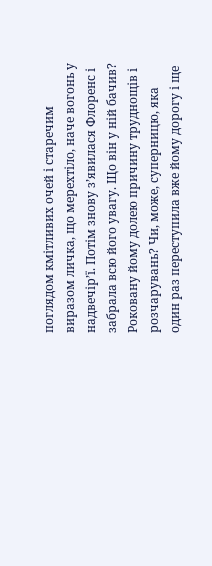поглядом кмітливих очей і старечим виразом личка, що мерехтіло, наче вогонь у надвечір’ї. Потім знову з’явилася Флоренс і забрала всю його увагу. Що він у ній бачив? Роковану йому долею причину труднощів і розчарувань? Чи, може, суперницю, яка один раз переступила вже йому дорогу і ще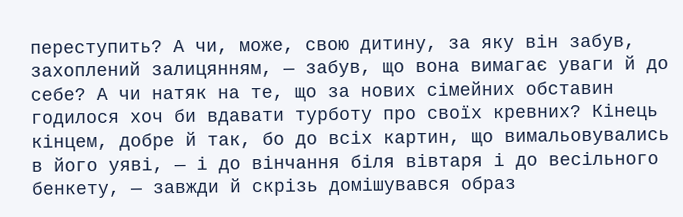переступить? А чи, може, свою дитину, за яку він забув, захоплений залицянням, — забув, що вона вимагає уваги й до себе? А чи натяк на те, що за нових сімейних обставин годилося хоч би вдавати турботу про своїх кревних? Кінець кінцем, добре й так, бо до всіх картин, що вимальовувались в його уяві, — і до вінчання біля вівтаря і до весільного бенкету, — завжди й скрізь домішувався образ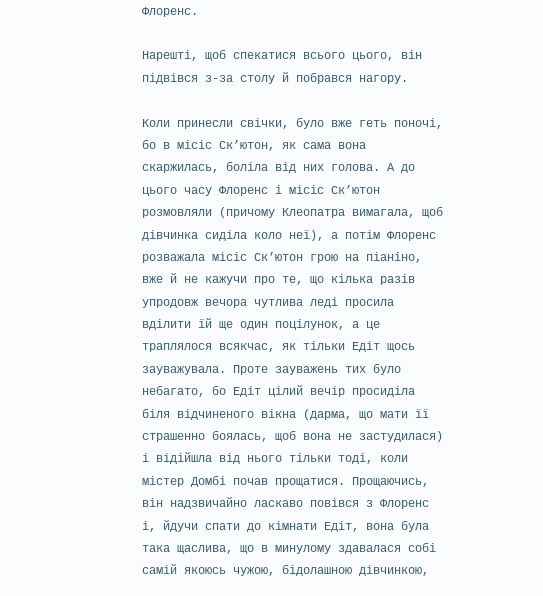Флоренс.

Нарешті, щоб спекатися всього цього, він підвівся з-за столу й побрався нагору.

Коли принесли свічки, було вже геть поночі, бо в місіс Ск’ютон, як сама вона скаржилась, боліла від них голова. А до цього часу Флоренс і місіс Ск’ютон розмовляли (причому Клеопатра вимагала, щоб дівчинка сиділа коло неї), а потім Флоренс розважала місіс Ск’ютон грою на піаніно, вже й не кажучи про те, що кілька разів упродовж вечора чутлива леді просила вділити їй ще один поцілунок, а це траплялося всякчас, як тільки Едіт щось зауважувала. Проте зауважень тих було небагато, бо Едіт цілий вечір просиділа біля відчиненого вікна (дарма, що мати її страшенно боялась, щоб вона не застудилася) і відійшла від нього тільки тоді, коли містер Домбі почав прощатися. Прощаючись, він надзвичайно ласкаво повівся з Флоренс і, йдучи спати до кімнати Едіт, вона була така щаслива, що в минулому здавалася собі самій якоюсь чужою, бідолашною дівчинкою,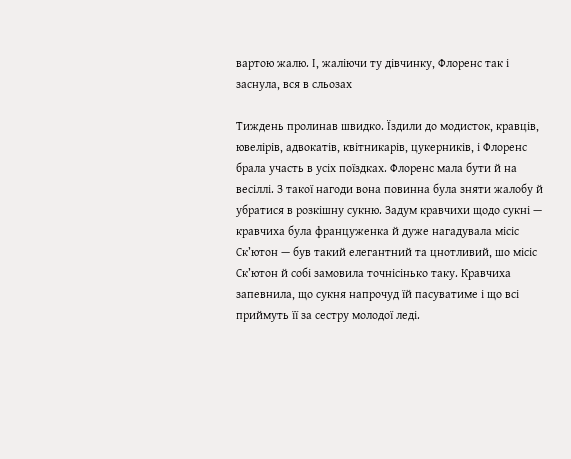вартою жалю. І, жаліючи ту дівчинку, Флоренс так і заснула, вся в сльозах

Тиждень пролинав швидко. Їздили до модисток, кравців, ювелірів, адвокатів, квітникарів, цукерників, і Флоренс брала участь в усіх поїздках. Флоренс мала бути й на весіллі. З такої нагоди вона повинна була зняти жалобу й убратися в розкішну сукню. Задум кравчихи щодо сукні — кравчиха була француженка й дуже нагадувала місіс Ск’ютон — був такий елегантний та цнотливий, шо місіс Ск’ютон й собі замовила точнісінько таку. Кравчиха запевнила, що сукня напрочуд їй пасуватиме і що всі приймуть її за сестру молодої леді.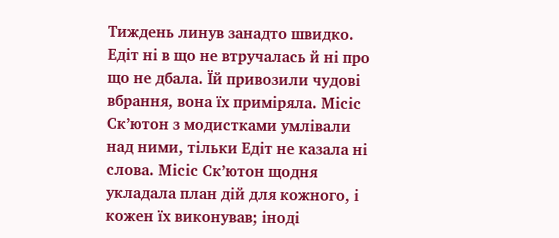Тиждень линув занадто швидко. Едіт ні в що не втручалась й ні про що не дбала. Їй привозили чудові вбрання, вона їх приміряла. Місіс Ск’ютон з модистками умлівали над ними, тільки Едіт не казала ні слова. Місіс Ск’ютон щодня укладала план дій для кожного, і кожен їх виконував; іноді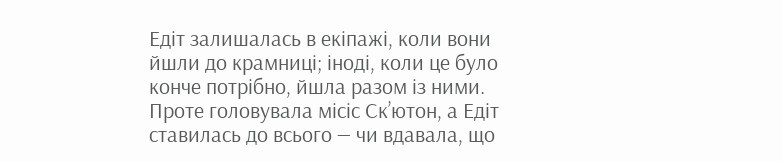Едіт залишалась в екіпажі, коли вони йшли до крамниці; іноді, коли це було конче потрібно, йшла разом із ними. Проте головувала місіс Ск’ютон, а Едіт ставилась до всього — чи вдавала, що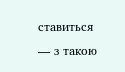ставиться — з такою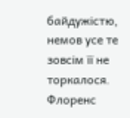байдужістю, немов усе те зовсім її не торкалося. Флоренс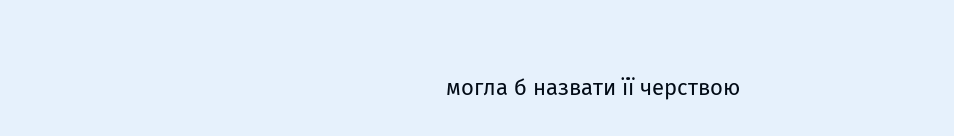могла б назвати її черствою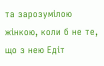та зарозумілою жінкою, коли б не те, що з нею Едіт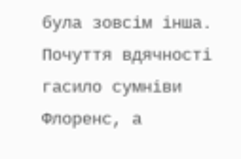була зовсім інша. Почуття вдячності гасило сумніви Флоренс, а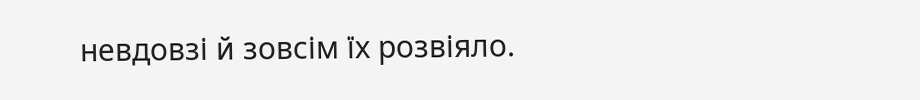невдовзі й зовсім їх розвіяло.